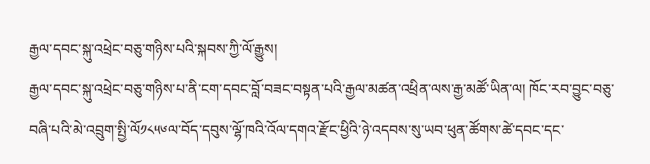རྒྱལ་དབང་སྐུ་འཕྲེང་བཅུ་གཉིས་པའི་སྐབས་ཀྱི་ལོ་རྒྱུས།
རྒྱལ་དབང་སྐུ་འཕྲེང་བཅུ་གཉིས་པ་ནི་ངག་དབང་བློ་བཟང་བསྟན་པའི་རྒྱལ་མཚན་འཕྲིན་ལས་རྒྱ་མཚོ་ཡིན་ལ། ཁོང་རབ་བྱུང་བཅུ་བཞི་པའི་མེ་འབྲུག་སྤྱི་ལོ༡༨༥༦ལ་བོད་དབུས་ལྷོ་ཁའི་འོལ་དགའ་རྫོང་ཕྱིའི་ཉེ་འདབས་སུ་ཡབ་ཕུན་ཚོགས་ཚེ་དབང་དང་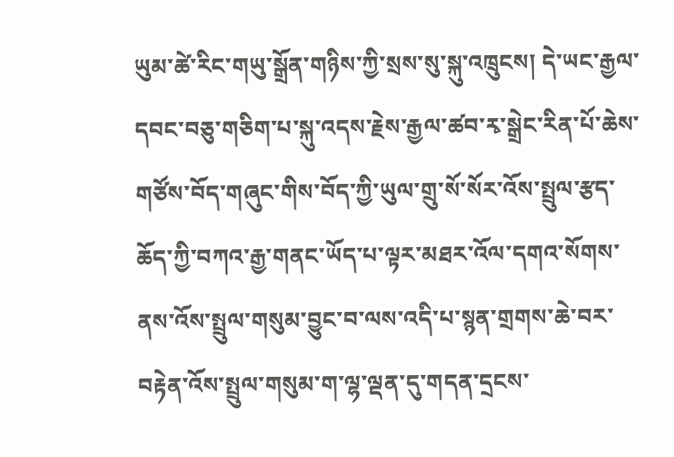ཡུམ་ཚེ་རིང་གཡུ་སྒྲོན་གཉིས་ཀྱི་སྲས་སུ་སྐུ་འཁྲུངས། དེ་ཡང་རྒྱལ་དབང་བཅུ་གཅིག་པ་སྐུ་འདས་རྗེས་རྒྱལ་ཚབ་རྭ་སྒྲེང་རིན་པོ་ཆེས་གཙོས་བོད་གཞུང་གིས་བོད་ཀྱི་ཡུལ་གྲུ་སོ་སོར་འོས་སྤྲུལ་རྩད་ཆོད་ཀྱི་བཀའ་རྒྱ་གནང་ཡོད་པ་ལྟར་མཐར་འོལ་དགའ་སོགས་ནས་འོས་སྤྲུལ་གསུམ་བྱུང་བ་ལས་འདི་པ་སྙན་གྲགས་ཆེ་བར་བརྟེན་འོས་སྤྲུལ་གསུམ་ག་ལྷ་ལྡན་དུ་གདན་དྲངས་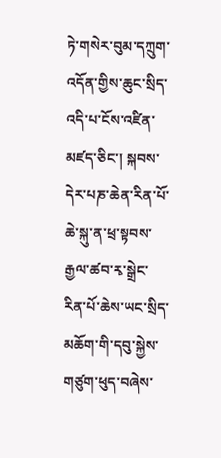ཏེ་གསེར་བུམ་དཀྲུག་འདོན་གྱིས་ཆུང་སྲིད་འདི་པ་ངོས་འཛིན་མཛད་ཅིང་། སྐབས་དེར་པཎ་ཆེན་རིན་པོ་ཆེ་སྐུ་ན་ཕྲ་སྟབས་རྒྱལ་ཚབ་རྭ་སྒྲེང་རིན་པོ་ཆེས་ཡང་སྲིད་མཆོག་གི་དབུ་སྐྱེས་གཙུག་ཕུད་བཞེས་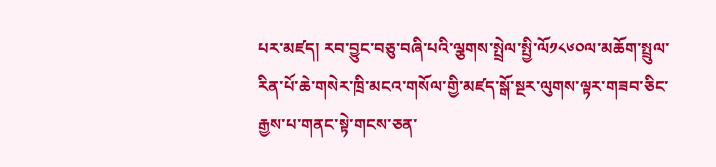པར་མཛད། རབ་བྱུང་བཅུ་བཞི་པའི་ལྕགས་སྤྲེལ་སྤྱི་ལོ༡༨༦༠ལ་མཆོག་སྤྲུལ་རིན་པོ་ཆེ་གསེར་ཁྲི་མངའ་གསོལ་གྱི་མཛད་སྒོ་སྔར་ལུགས་ལྟར་གཟབ་ཅིང་རྒྱས་པ་གནང་སྟེ་གངས་ཅན་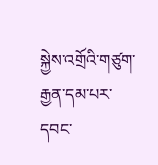སྐྱེས་འགྲོའི་གཙུག་རྒྱན་དམ་པར་དབང་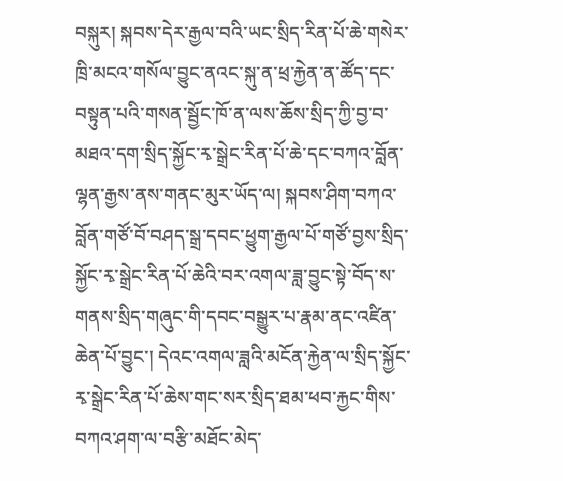བསྐུར། སྐབས་དེར་རྒྱལ་བའི་ཡང་སྲིད་རིན་པོ་ཆེ་གསེར་ཁྲི་མངའ་གསོལ་བྱུང་ནའང་སྐུ་ན་ཕྲ་རྐྱེན་ན་ཚོད་དང་བསྟུན་པའི་གསན་སྦྱོང་ཁོ་ན་ལས་ཆོས་སྲིད་ཀྱི་བྱ་བ་མཐའ་དག་སྲིད་སྐྱོང་རྭ་སྒྲེང་རིན་པོ་ཆེ་དང་བཀའ་བློན་ལྷན་རྒྱས་ནས་གནང་མུར་ཡོད་ལ། སྐབས་ཤིག་བཀའ་བློན་གཙོ་བོ་བཤད་སྒྲ་དབང་ཕྱུག་རྒྱལ་པོ་གཙོ་བྱས་སྲིད་སྐྱོང་རྭ་སྒྲེང་རིན་པོ་ཆེའི་བར་འགལ་ཟླ་བྱུང་སྟེ་བོད་ས་གནས་སྲིད་གཞུང་གི་དབང་བསྒྱུར་པ་རྣམ་ནང་འཛིན་ཆེན་པོ་བྱུང་། དེའང་འགལ་ཟླའི་མངོན་རྐྱེན་ལ་སྲིད་སྐྱོང་རྭ་སྒྲེང་རིན་པོ་ཆེས་གང་སར་སྲིད་ཐམ་ཕབ་རྐྱང་གིས་བཀའ་ཤག་ལ་བརྩི་མཐོང་མེད་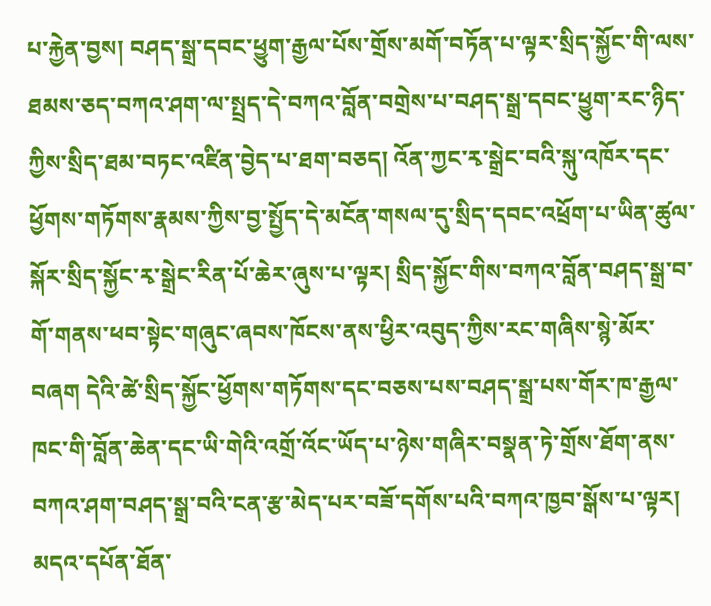པ་རྐྱེན་བྱས། བཤད་སྒྲ་དབང་ཕྱུག་རྒྱལ་པོས་གྲོས་མགོ་བཏོན་པ་ལྟར་སྲིད་སྐྱོང་གི་ལས་ཐམས་ཅད་བཀའ་ཤག་ལ་སྤྲད་དེ་བཀའ་བློན་བགྲེས་པ་བཤད་སྒྲ་དབང་ཕྱུག་རང་ཉིད་ཀྱིས་སྲིད་ཐམ་བཏང་འཛིན་བྱེད་པ་ཐག་བཅད། འོན་ཀྱང་རྭ་སྒྲེང་བའི་སྐུ་འཁོར་དང་ཕྱོགས་གཏོགས་རྣམས་ཀྱིས་བྱ་སྤྱོད་དེ་མངོན་གསལ་དུ་སྲིད་དབང་འཕྲོག་པ་ཡིན་ཚུལ་སྐོར་སྲིད་སྐྱོང་རྭ་སྒྲེང་རིན་པོ་ཆེར་ཞུས་པ་ལྟར། སྲིད་སྐྱོང་གིས་བཀའ་བློན་བཤད་སྒྲ་བ་གོ་གནས་ཕབ་སྟེང་གཞུང་ཞབས་ཁོངས་ནས་ཕྱིར་འབུད་ཀྱིས་རང་གཞིས་སྙེ་མོར་བཞག དེའི་ཚེ་སྲིད་སྐྱོང་ཕྱོགས་གཏོགས་དང་བཅས་པས་བཤད་སྒྲ་པས་གོར་ཁ་རྒྱལ་ཁང་གི་བློན་ཆེན་དང་ཡི་གེའི་འགྲོ་འོང་ཡོད་པ་ཉེས་གཞིར་བསྣན་ཏེ་གྲོས་ཐོག་ནས་བཀའ་ཤག་བཤད་སྒྲ་བའི་ངན་རྩ་མེད་པར་བཟོ་དགོས་པའི་བཀའ་ཁྱབ་སྒོས་པ་ལྟར། མདའ་དཔོན་ཐོན་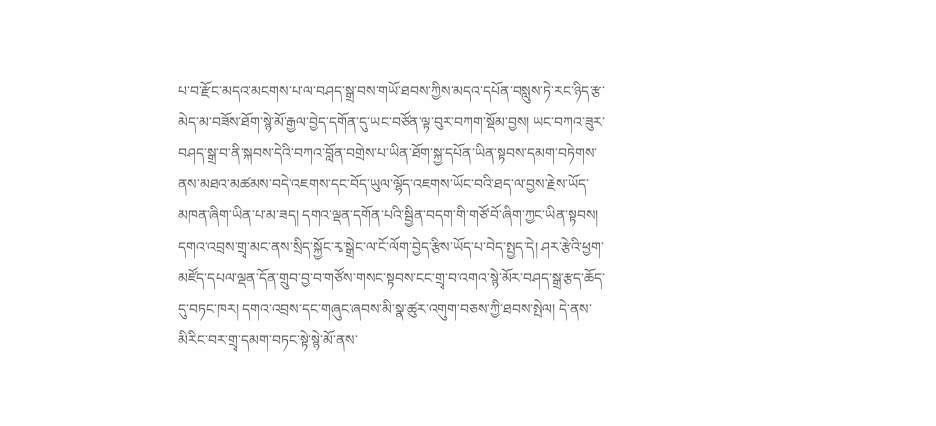པ་བ་རྫོང་མདའ་མངགས་པ་ལ་བཤད་སྒྲ་བས་གཡོ་ཐབས་ཀྱིས་མདའ་དཔོན་བསླུས་ཏེ་རང་ཉིད་རྩ་མེད་མ་བཟོས་ཐོག་སྙེ་མོ་རྒྱལ་བྱེད་དགོན་དུ་ཡང་བཙོན་ལྟ་བུར་བཀག་སྡོམ་བྱས། ཡང་བཀའ་ཟུར་བཤད་སྒྲ་བ་ནི་སྐབས་དེའི་བཀའ་བློན་བགྲེས་པ་ཡིན་ཐོག་སྐྱ་དཔོན་ཡིན་སྟབས་དམག་བཏེགས་ནས་མཐའ་མཚམས་བདེ་འཇགས་དང་བོད་ཡུལ་ལྷོད་འཇགས་ཡོང་བའི་ཐད་ལ་བྱས་རྗེས་ཡོད་མཁན་ཞིག་ཡིན་པ་མ་ཟད། དགའ་ལྡན་དགོན་པའི་སྦྱིན་བདག་གི་གཙོ་བོ་ཞིག་ཀྱང་ཡིན་སྟབས། དགའ་འབྲས་གྲྭ་མང་ནས་སྲིད་སྐྱོང་རྭ་སྒྲེང་ལ་ངོ་ལོག་བྱེད་རྩིས་ཡོད་པ་བེད་སྤྱད་དེ། ཤར་རྩེའི་ཕྱག་མཛོད་དཔལ་ལྡན་དོན་གྲུབ་བྱ་བ་གཙོས་གསང་སྟབས་ངང་གྲྭ་བ་འགའ་སྙེ་མོར་བཤད་སྒྲ་རྩད་ཆོད་དུ་བཏང་ཁར། དགའ་འབྲས་དང་གཞུང་ཞབས་མི་སྣ་ཚུར་འགུག་བཅས་ཀྱི་ཐབས་སྤེལ། དེ་ནས་མིརིང་བར་གྲྭ་དམག་བཏང་སྟེ་སྙེ་མོ་ནས་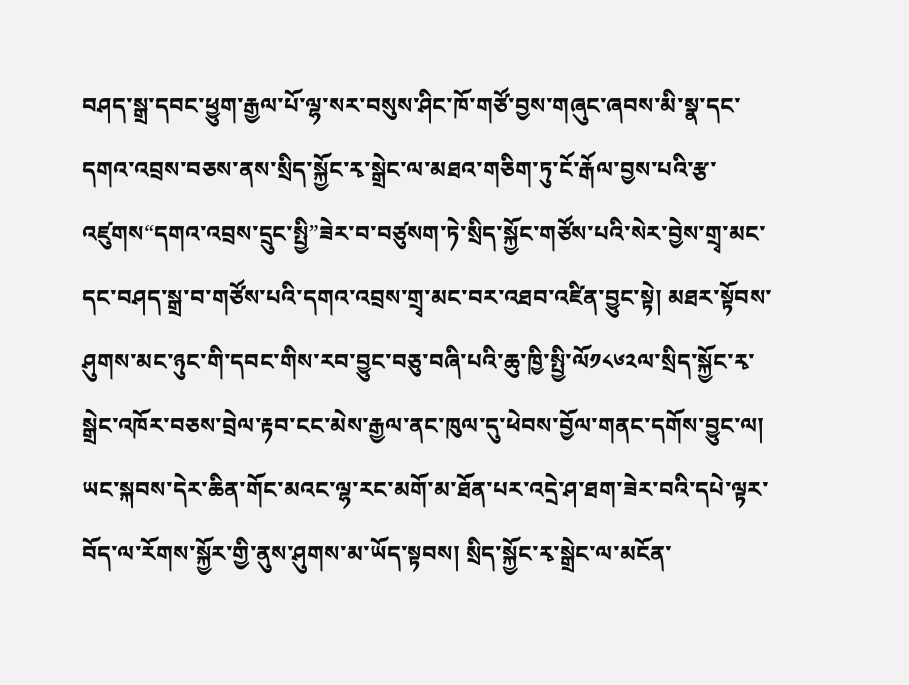བཤད་སྒྲ་དབང་ཕྱུག་རྒྱལ་པོ་ལྷ་སར་བསུས་ཤིང་ཁོ་གཙོ་བྱས་གཞུང་ཞབས་མི་སྣ་དང་དགའ་འབྲས་བཅས་ནས་སྲིད་སྐྱོང་རྭ་སྒྲེང་ལ་མཐའ་གཅིག་ཏུ་ངོ་རྒོལ་བྱས་པའི་རྩ་འཛུགས“དགའ་འབྲས་དྲུང་སྤྱི”ཟེར་བ་བཙུསག་ཏེ་སྲིད་སྐྱོང་གཙོས་པའི་སེར་བྱེས་གྲྭ་མང་དང་བཤད་སྒྲ་བ་གཙོས་པའི་དགའ་འབྲས་གྲྭ་མང་བར་འཐབ་འཛིན་བྱུང་སྟེ། མཐར་སྟོབས་ཤུགས་མང་ཉུང་གི་དབང་གིས་རབ་བྱུང་བཅུ་བཞི་པའི་ཆུ་ཁྱི་སྤྱི་ལོ༡༨༦༢ལ་སྲིད་སྐྱོང་རྭ་སྒྲེང་འཁོར་བཅས་བྲེལ་རྟབ་ངང་མེས་རྒྱལ་ནང་ཁུལ་དུ་ཕེབས་བྱོལ་གནང་དགོས་བྱུང་ལ། ཡང་སྐབས་དེར་ཆིན་གོང་མའང་ལྷ་རང་མགོ་མ་ཐོན་པར་འདྲེ་ཤ་ཐག་ཟེར་བའི་དཔེ་ལྟར་བོད་ལ་རོགས་སྐྱོར་གྱི་ནུས་ཤུགས་མ་ཡོད་སྟབས། སྲིད་སྐྱོང་རྭ་སྒྲེང་ལ་མངོན་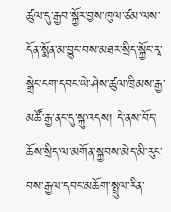ཚུལ་དུ་རྒྱབ་སྐྱོར་བྱས་ཁུལ་ཙམ་ལས་དོན་སྨོན་མ་བྱུང་བས་མཐར་སྲིད་སྐྱོང་རྭ་སྒྲེང་ངག་དབང་ཡེ་ཤེས་ཚུལ་ཁྲིམས་རྒྱ་མཚོ་རྒྱ་ནང་དུ་སྐུ་འདས། དེ་ནས་བོད་ཆོས་སྲིད་ལ་མགོན་སྐྱབས་མེད་མི་རུང་བས་རྒྱལ་དབང་མཆོག་སྤྲུལ་རིན་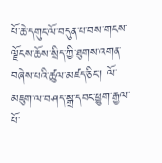པོ་ཆེ་དགུང་ལོ་བདུན་པ་བས་གངས་ལྗོངས་ཆོས་སྲིད་ཀྱི་ཐུགས་འགན་བཞེས་པའི་ཚུལ་མཛད་ཅིང་། ལོ་མཇུག་ལ་བཤད་སྒྲ་དབང་ཕྱུག་རྒྱལ་པོ་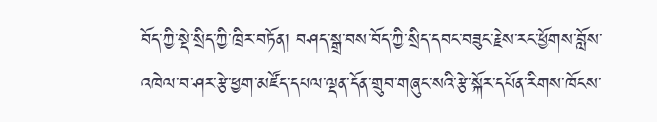བོད་ཀྱི་སྡེ་སྲིད་ཀྱི་ཁྲིར་བཏོན། བཤད་སྒྲ་བས་བོད་ཀྱི་སྲིད་དབང་བཟུང་རྗེས་རང་ཕྱོགས་བློས་འཁེལ་བ་ཤར་རྩེ་ཕྱག་མཛོད་དཔལ་ལྡན་དོན་གྲུབ་གཞུང་སའི་རྩེ་སྐོར་དཔོན་རིགས་ཁོངས་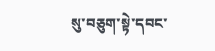སུ་བཅུག་སྟེ་དབང་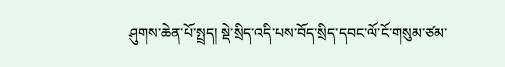ཤུགས་ཆེན་པོ་སྤྲད། སྡེ་སྲིད་འདི་པས་བོད་སྲིད་དབང་ལོ་ངོ་གསུམ་ཙམ་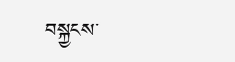བསྐྱངས་